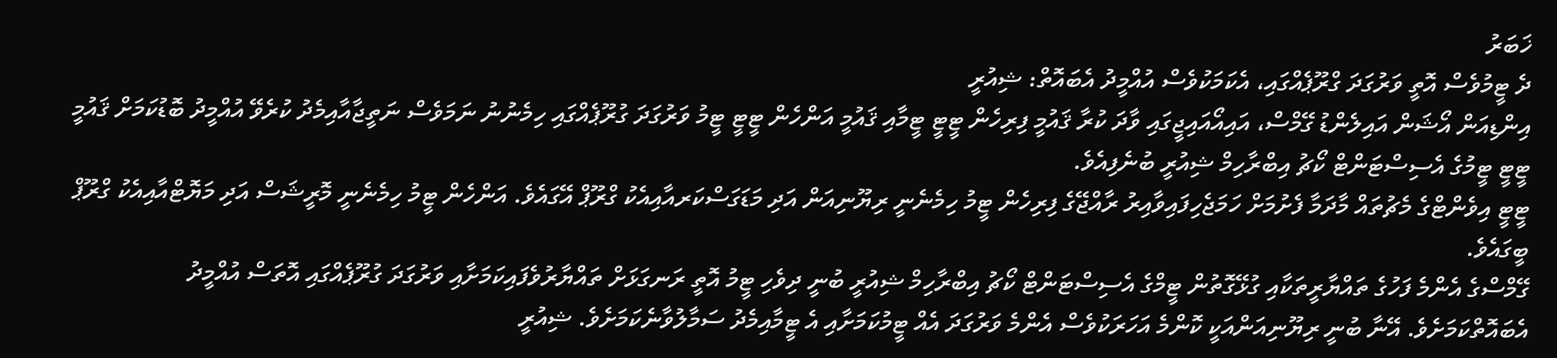ޚަބަރު
ދެ ޓީމުވެސް އޮތީ ވަރުގަދަ ގްރޫޕެއްގައި، އެކަމަކުވެސް އުއްމީދު އެބައޮތް: ޝިއުރީ
އިންޑިއަން އޯޝަން އައިލެންޑު ގޭމްސް، އައިއޯއައިޖީގައި ވާދަ ކުރާ ޤައުމީ ފިރިހެން ޓީޓީ ޓީމާއި ޤައުމީ އަންހެން ޓީޓީ ޓީމު ވަރުގަދަ ގުރޫޕެއްގައި ހިމެނުނު ނަމަވެސް ނަތީޖާއާއިމެދު ކުރެވޭ އުއްމީދު ބޮޑުކަމަށް ޤައުމީ ޓީޓީ ޓީމުގެ އެސިސްޓަންޓް ކޯޗު އިބްރާހިމް ޝިއުރީ ބުނެފިއެވެ.
ޓީޓީ އިވެންޓްގެ މެޗުތައް މާދަމާ ފެށުމަށް ހަމަޖެހިފައިވާއިރު ރާއްޖޭގެ ފިރިހެން ޓީމު ހިމެނެނީ ރިޔޫނިއަން އަދި މަޑަގަސްކަރއާއިއެކު ގްރޫޕް އޭގައެވެ. އަންހެން ޓީމު ހިމެނެނީ މޮރީޝަސް އަދި މަޔޮޓްއާއިއެކު ގްރޫޕް ބީގައެވެ.
ގޭމްސްގެ އެންމެ ފަހުގެ ތައްޔާރީތަކާއި ގުޅޭގޮތުން ޓީމްގެ އެސިސްޓަންޓް ކޯޗު އިބްރާހިމް ޝިއުރީ ބުނީ ދިވެހި ޓީމު އޮތީ ރަނގަޅަށް ތައްޔާރުވެފައިކަމަށާއި ވަރުގަދަ ގުރޫޕެއްގައި އޮތަސް އުއްމީދު އެބައޮތްކަމަށެވެ. އޭނާ ބުނީ ރިޔޫނިއަންއަކީ ކޮންމެ އަހަރަކުވެސް އެންމެ ވަރުގަދަ އެއް ޓީމުކަމަށާއި އެ ޓީމާއިމެދު ސަމާލުވާނެކަމަށެވެ. ޝިއުރީ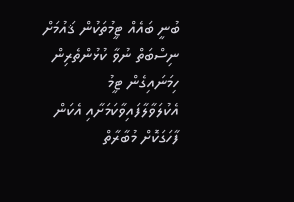ބުނީ ބައެއް ޓީމުތަކުން ޤައުމަށް ނިސްބަތް ނުވާ ކުޅުންތެރިން ހިމަނައިގެން ޓީމު އެކުލަވާލާފައިވާކަމަށާއި އެކަން ފާހަގަކޮށް މުބާރާތް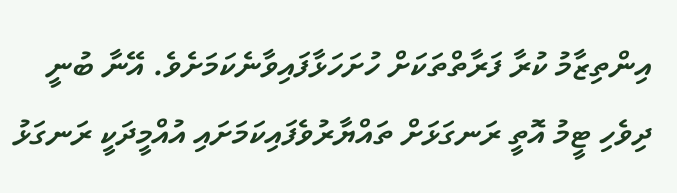އިންތިޒާމު ކުރާ ފަރާތްތަކަށް ހުށަހަޅާފައިވާނެކަމަށެވެ. އޭނާ ބުނީ ދިވެހި ޓީމު އޮތީ ރަނގަޅަށް ތައްޔާރުވެފައިކަމަށައި އުއްމީދަކީ ރަނގަޅު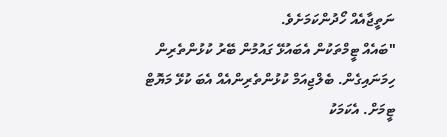ނަތީޖާއެއް ހޯދުންކަމަށެވެ.
"ބައެއް ޓީމްތަކުން އެބައުޅޭ ގައުމުން ބޭރު ކުޅުންތެރިން ހިމަނައިގެން. ބެލްޖިއަމް ކުޅުންތެރިންއެއް އެބަ ކުޅޭ މަޔޮޓް ޓީމަށް. އެކަމަކު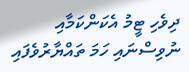ދިވެހި ޓީމު އެކަންކަމާއި ނުވިސްނައި ހަމަ ތައްޔާރުވެފައި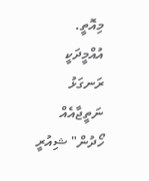މިއޮތީ. އުއްމީދަކީ ރަނގަޅު ނަތީޖާއެއް ހޯދުން" ޝިއުރީ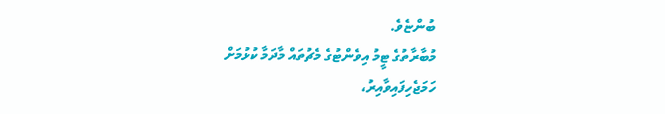ބުންޏެވެ.
މުބާރާތުގެ ޓީމު އިވެންޓުގެ މެޗުތައް މާދަމާ ކުޅުމަށް ހަމަޖެހިފައިވާއިރު،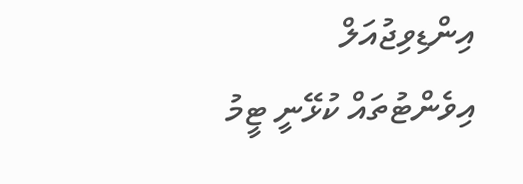އިންޑިވިޖުއަލް އިވެންޓުތައް ކުޅޭނީ ޓީމު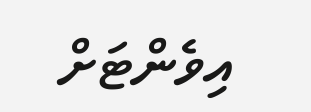އިވެންޓަށް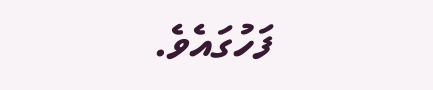ފަހުގައެވެ.